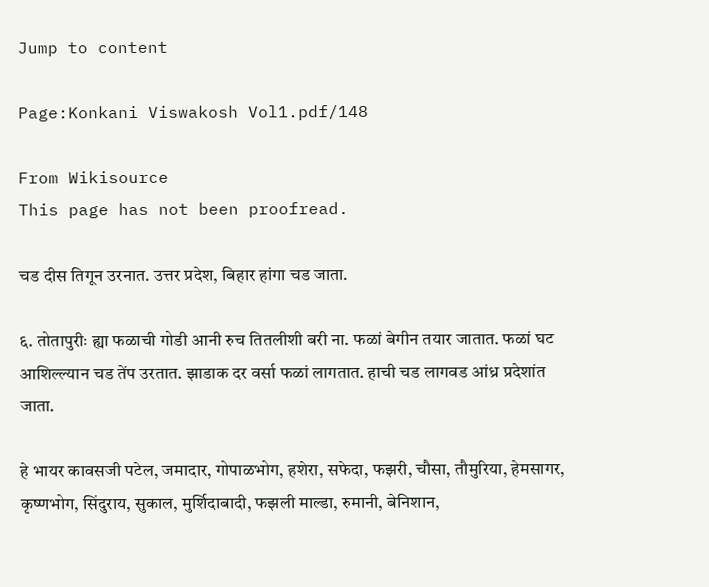Jump to content

Page:Konkani Viswakosh Vol1.pdf/148

From Wikisource
This page has not been proofread.

चड दीस तिगून उरनात. उत्तर प्रदेश, बिहार हांगा चड जाता.

६. तोतापुरीः ह्या फळाची गोडी आनी रुच तितलीशी बरी ना. फळां बेगीन तयार जातात. फळां घट आशिल्ल्यान चड तेंप उरतात. झाडाक दर वर्सा फळां लागतात. हाची चड लागवड आंध्र प्रदेशांत जाता.

हे भायर कावसजी पटेल, जमादार, गोपाळभोग, हशेरा, सफेदा, फझरी, चौसा, तौमुरिया, हेमसागर, कृष्णभोग, सिंदुराय, सुकाल, मुर्शिदाबादी, फझली माल्डा, रुमानी, बेनिशान,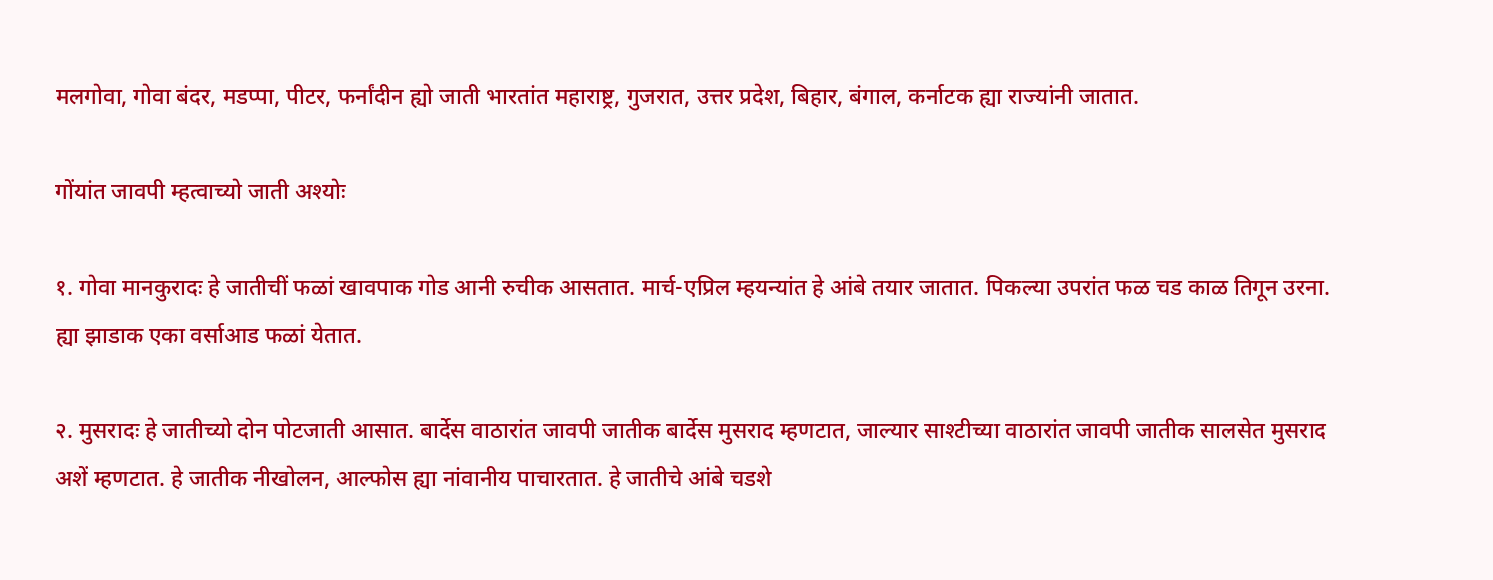मलगोवा, गोवा बंदर, मडप्पा, पीटर, फर्नांदीन ह्यो जाती भारतांत महाराष्ट्र, गुजरात, उत्तर प्रदेश, बिहार, बंगाल, कर्नाटक ह्या राज्यांनी जातात.

गोंयांत जावपी म्हत्वाच्यो जाती अश्योः

१. गोवा मानकुरादः हे जातीचीं फळां खावपाक गोड आनी रुचीक आसतात. मार्च-एप्रिल म्हयन्यांत हे आंबे तयार जातात. पिकल्या उपरांत फळ चड काळ तिगून उरना. ह्या झाडाक एका वर्साआड फळां येतात.

२. मुसरादः हे जातीच्यो दोन पोटजाती आसात. बार्देस वाठारांत जावपी जातीक बार्देस मुसराद म्हणटात, जाल्यार साश्टीच्या वाठारांत जावपी जातीक सालसेत मुसराद अशें म्हणटात. हे जातीक नीखोलन, आल्फोस ह्या नांवानीय पाचारतात. हे जातीचे आंबे चडशे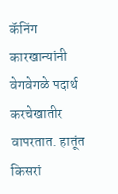कॅनिंग कारखान्यांनी वेगवेगळे पदार्थ करचेखातीर वापरतात. हातूंत किसरां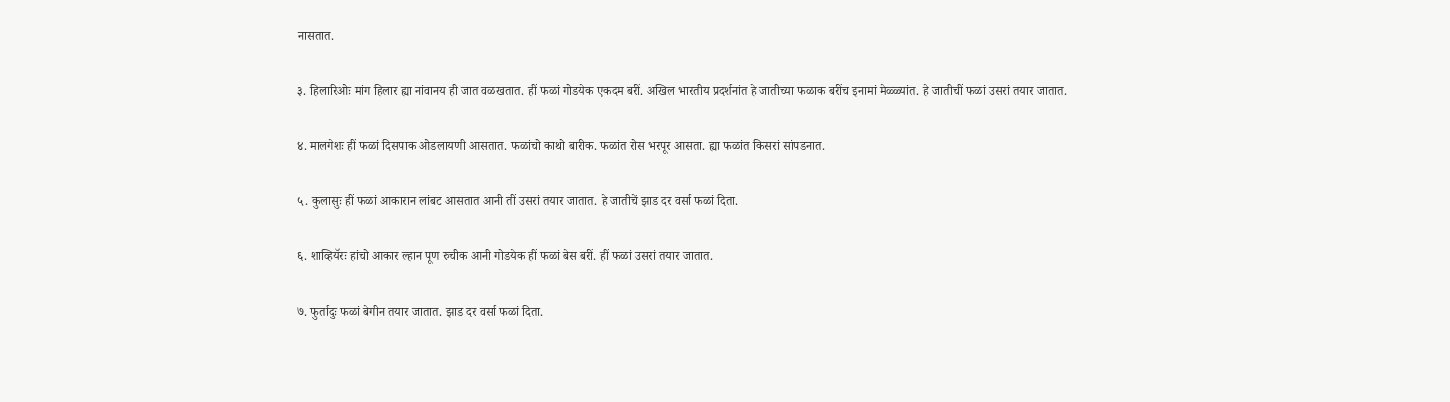नासतात.

३. हिलारिओः मांग हिलार ह्या नांवानय ही जात वळखतात. हीं फळां गोडयेक एकदम बरीं. अखिल भारतीय प्रदर्शनांत हे जातीच्या फळाक बरींच इनामां मेळ्ळ्यांत. हे जातीचीं फळां उसरां तयार जातात.

४. मालगेशः हीं फळां दिसपाक ओडलायणी आसतात. फळांचो काथो बारीक. फळांत रोस भरपूर आसता. ह्या फळांत किसरां सांपडनात.

५. कुलासुः हीं फळां आकारान लांबट आसतात आनी तीं उसरां तयार जातात. हे जातीचें झाड दर वर्सा फळां दिता.

६. शाव्हियॅरः हांचो आकार ल्हान पूण रुचीक आनी गोडयेक हीं फळां बेस बरीं. हीं फळां उसरां तयार जातात.

७. फुर्तादुः फळां बेगीन तयार जातात. झाड दर वर्सा फळां दिता.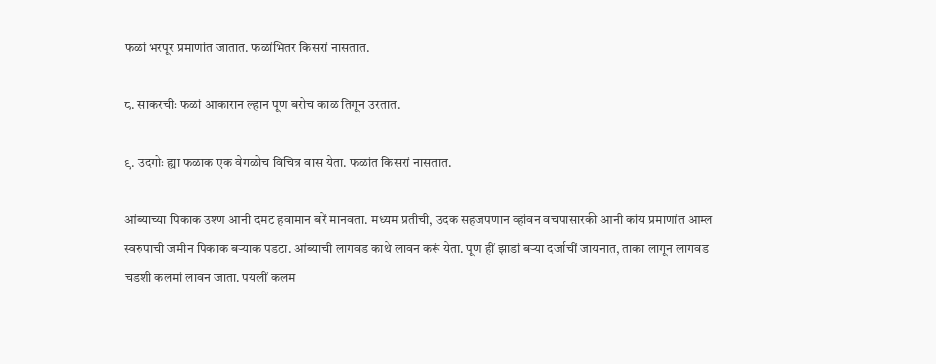फळां भरपूर प्रमाणांत जातात. फळांभितर किसरां नासतात.

८. साकरचीः फळां आकारान ल्हान पूण बरोच काळ तिगून उरतात.

९. उदगोः ह्या फळाक एक वेगळोच विचित्र वास येता. फळांत किसरां नासतात.

आंब्याच्या पिकाक उश्ण आनी दमट हवामान बरें मानवता. मध्यम प्रतीची, उदक सहजपणान व्हांवन वचपासारकी आनी कांय प्रमाणांत आम्ल स्वरुपाची जमीन पिकाक बऱ्याक पडटा. आंब्याची लागवड काथे लावन करूं येता. पूण हीं झाडां बऱ्या दर्जाचीं जायनात, ताका लागून लागवड चडशी कलमां लावन जाता. पयलीं कलम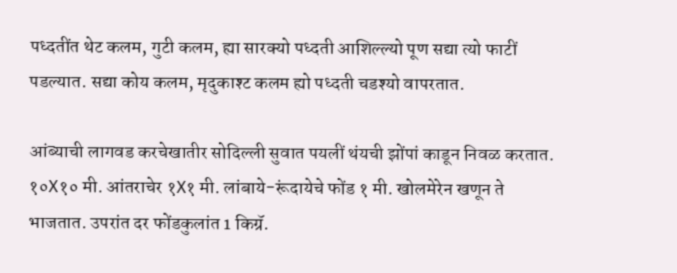पध्दतींत थेट कलम, गुटी कलम, ह्या सारक्यो पध्दती आशिल्ल्यो पूण सद्या त्यो फाटीं पडल्यात. सद्या कोय कलम, मृदुकाश्ट कलम ह्यो पध्दती चडश्यो वापरतात.

आंब्याची लागवड करचेखातीर सोदिल्ली सुवात पयलीं थंयची झोंपां काडून निवळ करतात. १०Χ१० मी. आंतराचेर १Χ१ मी. लांबाये-रूंदायेचे फोंड १ मी. खोलमेरेन खणून ते भाजतात. उपरांत दर फोंडकुलांत 1 किग्रॅ.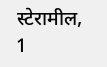स्टेरामील, 1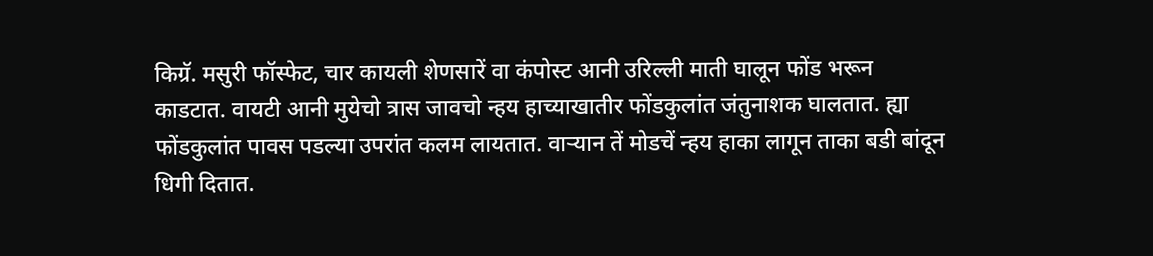किग्रॅ. मसुरी फॉस्फेट, चार कायली शेणसारें वा कंपोस्ट आनी उरिल्ली माती घालून फोंड भरून काडटात. वायटी आनी मुयेचो त्रास जावचो न्हय हाच्याखातीर फोंडकुलांत जंतुनाशक घालतात. ह्या फोंडकुलांत पावस पडल्या उपरांत कलम लायतात. वाऱ्यान तें मोडचें न्हय हाका लागून ताका बडी बांदून धिगी दितात.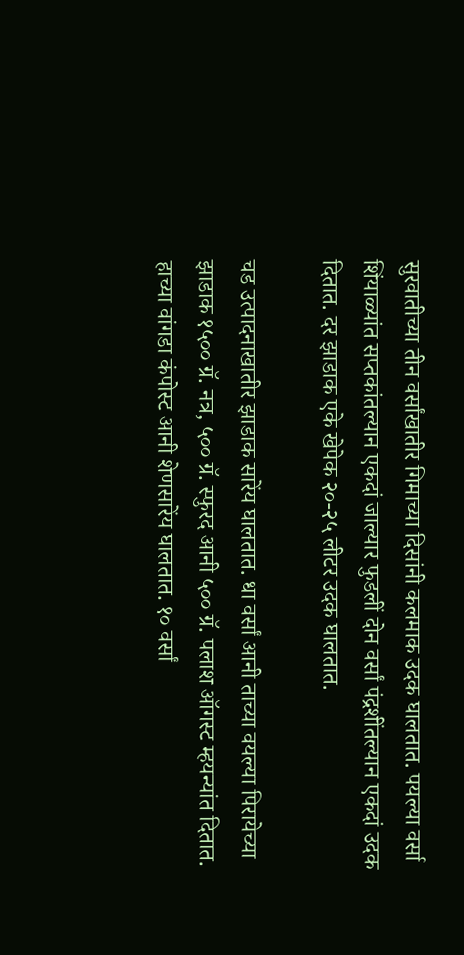सुरवातीच्या तीन वर्सांखातीर गिमाच्या दिसांनी कलमाक उदक घालतात. पयल्या वर्सा शिंयाळ्यांत सप्तकांतल्यान एकदां जाल्यार फुडलीं दोन वर्सां पंद्रशींतल्यान एकदां उदक दितात. दर झाडाक एके खेपेक २०-२५ लीटर उदक घालतात.

चड उत्पादनाखातीर झाडाक सारेंय घालतात. धा वर्सां आनी ताच्या वयल्या पिरायेच्या झाडाक १५०० ग्रॅ. नत्र, ५०० ग्रॅ. स्फुरद आनी ५०० ग्रॅ. पलाश ऑगस्ट म्हयन्यांत दितात. हाच्या वांगडा कंपोस्ट आनी शेणसारेंय घालतात. १० वर्सां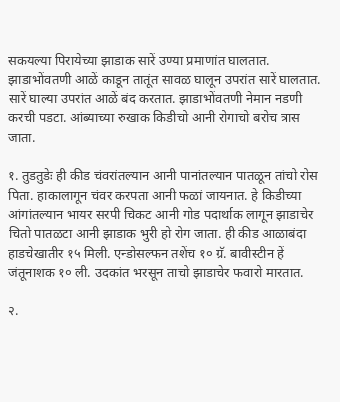सकयल्या पिरायेच्या झाडाक सारें उण्या प्रमाणांत घालतात. झाडाभोंवतणी आळें काडून तातूंत सावळ घालून उपरांत सारें घालतात. सारें घाल्या उपरांत आळें बंद करतात. झाडाभोंवतणी नेमान नडणी करची पडटा. आंब्याच्या रुखाक किडीचो आनी रोगाचो बरोच त्रास जाता.

१. तुडतुडेः ही कीड चंवरांतल्यान आनी पानांतल्यान पातळून तांचो रोस पिता. हाकालागून चंवर करपता आनी फळां जायनात. हे किडीच्या आंगांतल्यान भायर सरपी चिकट आनी गोड पदार्थाक लागून झाडाचेर चितो पातळटा आनी झाडाक भुरी हो रोग जाता. ही कीड आळाबंदा हाडचेखातीर १५ मिली. एन्डोसल्फन तशेंच १० ग्रॅ. बावीस्टीन हें जंतूनाशक १० ली. उदकांत भरसून ताचो झाडाचेर फवारो मारतात.

२.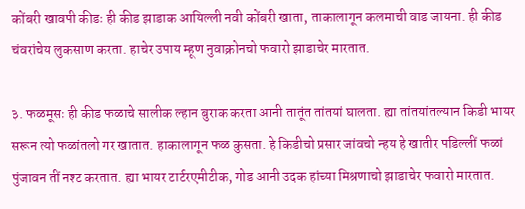कोंबरी खावपी कीडः ही कीड झाडाक आयिल्ली नवी कोंबरी खाता, ताकालागून कलमाची वाड जायना. ही कीड चंवरांचेय लुकसाण करता. हाचेर उपाय म्हूण नुवाक्रोनचो फवारो झाडाचेर मारतात.

३. फळमूसः ही कीड फळाचे सालीक ल्हान बुराक करता आनी तातूंत तांतयां घालता. ह्या तांतयांतल्यान किडी भायर सरून त्यो फळांतलो गर खातात. हाकालागून फळ कुसता. हे किडीचो प्रसार जांवचो न्हय हे खातीर पडिल्लीं फळां पुंजावन तीं नश्ट करतात. ह्या भायर टार्टरएमीटीक, गोड आनी उदक हांच्या मिश्रणाचो झाडाचेर फवारो मारतात.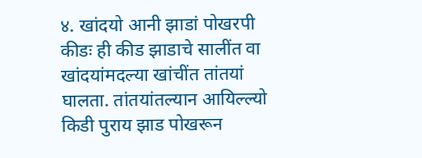४. खांदयो आनी झाडां पोखरपी कीडः ही कीड झाडाचे सालींत वा खांदयांमदल्या खांचींत तांतयां घालता. तांतयांतल्यान आयिल्ल्यो किडी पुराय झाड पोखरून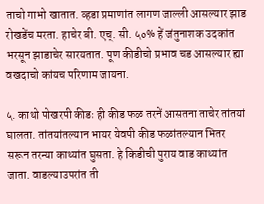ताचो गाभो खातात. व्हडा प्रमाणांत लागण जाल्ली आसल्यार झाड रोखडेंच मरता. हाचेर बी. एच्. सी. ५०% हें जंतुनाशक उदकांत भरसून झाडाचेर सारयतात. पूण कीडीचो प्रभाव चड आसल्यार ह्या वखदाचो कांयच परिणाम जायना.

५. काथो पोखरपी कीडः ही कीड फळ तरनें आसतना ताचेर तांतयां घालता. तांतयांतल्यान भायर येवपी कीड फळांतल्यान भितर सरून तरन्या काथ्यांत घुसता. हे किडीची पुराय वाड काथ्यांत जाता. वाडल्याउपरांत ती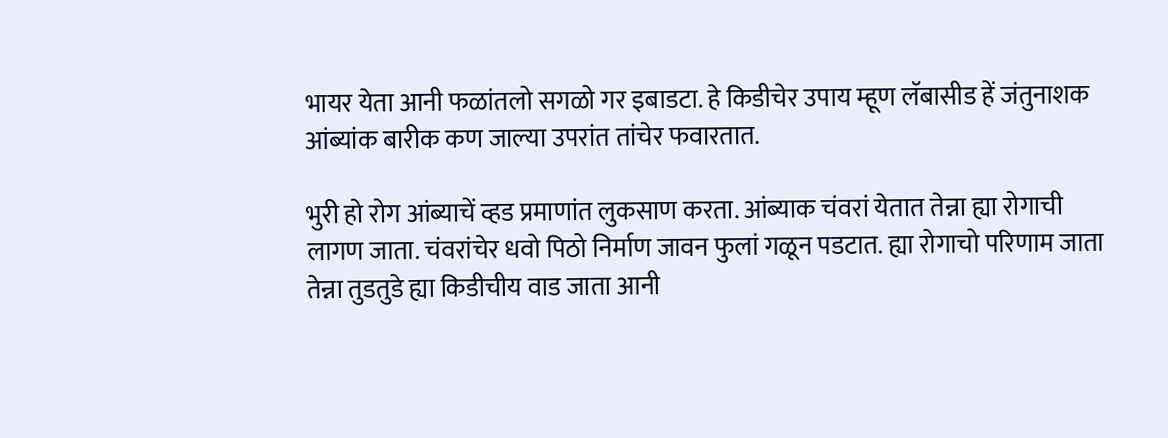भायर येता आनी फळांतलो सगळो गर इबाडटा. हे किडीचेर उपाय म्हूण लॅबासीड हें जंतुनाशक आंब्यांक बारीक कण जाल्या उपरांत तांचेर फवारतात.

भुरी हो रोग आंब्याचें व्हड प्रमाणांत लुकसाण करता. आंब्याक चंवरां येतात तेन्ना ह्या रोगाची लागण जाता. चंवरांचेर धवो पिठो निर्माण जावन फुलां गळून पडटात. ह्या रोगाचो परिणाम जाता तेन्ना तुडतुडे ह्या किडीचीय वाड जाता आनी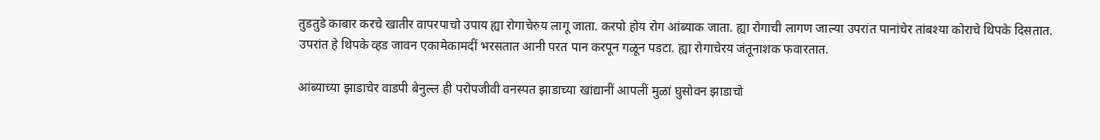तुडतुडे काबार करचे खातीर वापरपाचो उपाय ह्या रोगाचेरुय लागू जाता. करपो होय रोग आंब्याक जाता. ह्या रोगाची लागण जाल्या उपरांत पानांचेर तांबश्या कोराचे थिपके दिसतात. उपरांत हे थिपके व्हड जावन एकामेकामदीं भरसतात आनी परत पान करपून गळून पडटा. ह्या रोगाचेरय जंतूनाशक फवारतात.

आंब्याच्या झाडाचेर वाडपी बेनुल्ल ही परोपजीवी वनस्पत झाडाच्या खांद्यानीं आपलीं मुळां घुसोवन झाडाचो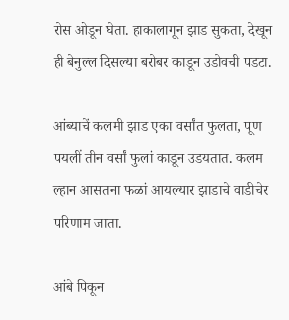रोस ओडून घेता. हाकालागून झाड सुकता, देखून ही बेनुल्ल दिसल्या बरोबर काडून उडोवची पडटा.

आंब्याचें कलमी झाड एका वर्सांत फुलता, पूण पयलीं तीन वर्सां फुलां काडून उडयतात. कलम ल्हान आसतना फळां आयल्यार झाडाचे वाडीचेर परिणाम जाता.

आंबे पिकून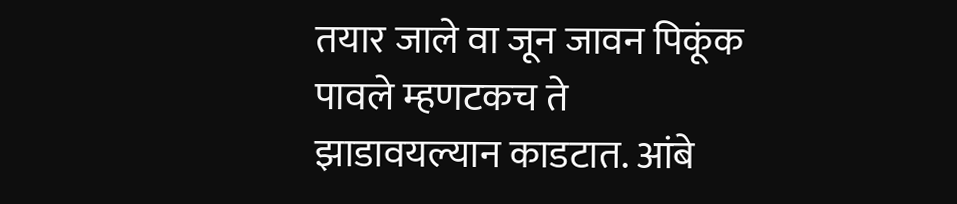तयार जाले वा जून जावन पिकूंक पावले म्हणटकच ते झाडावयल्यान काडटात. आंबे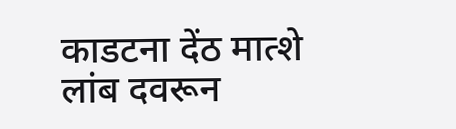काडटना देंठ मात्शे लांब दवरून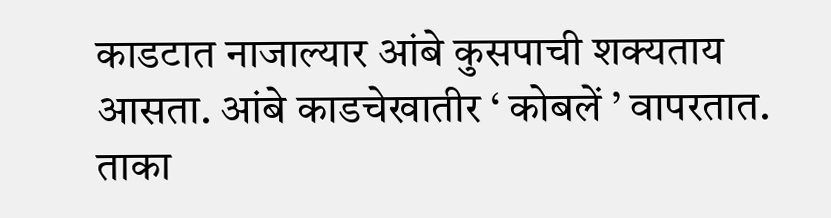काडटात नाजाल्यार आंबे कुसपाची शक्यताय आसता. आंबे काडचेखातीर ‘ कोबलें ’ वापरतात. ताका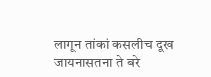लागून तांकां कसलीच दूख जायनासतना ते बरे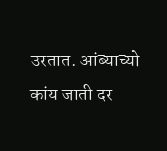उरतात. आंब्याच्यो कांय जाती दर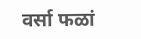वर्सा फळां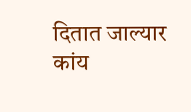दितात जाल्यार कांय